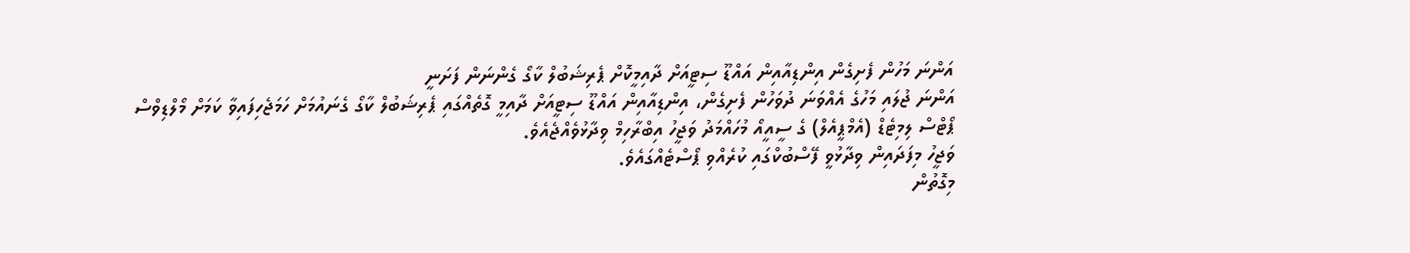އަންނަ މަހުން ފެށިގެން އިންޑިއާއިން އައްޑޫ ސިޓީއަށް ދާއިމީކޮށް ޕެރިޝަބުލް ކާގޯ ގެންނަން ފަށަނީ
އަންނަ ޖުލައި މަހުގެ އެއްވަނަ ދުވަހުން ފެށިގެން، އިންޑިއާއިން އައްޑޫ ސިޓީއަށް ދާއިމީ ގޮތެއްގައި ޕެރިޝަބުލް ކާގޯ ގެނައުމަށް ހަމަޖެހިފައިވާ ކަމަށް މޯލްޑިވްސް ޕޯޓްސް ލިމިޓެޑް (އެމްޕީއެލް) ގެ ސީއީއޯ މުހައްމަދު ވަޖީހު އިބްރާހިމް ވިދާޅުވެއްޖެއެވެ.
ވަޖީހު މިފަދައިން ވިދާޅުވީ ފޭސްބުކްގައި ކުރެއްވި ޕޯސްޓެއްގައެވެ.
މިގޮތުން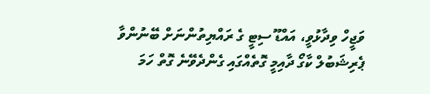ވަޖީހް ވިދާޅުވީ، އައްޑޫ ސިޓީ ގެ ރައްޔިތުންނަށް ބޭނުންވާ ޕެރިޝަބުލް ކާގޯ ދާއިމީ ގޮތެއްގައި ގެންދެވޭނެ ގޮތް ހަމަ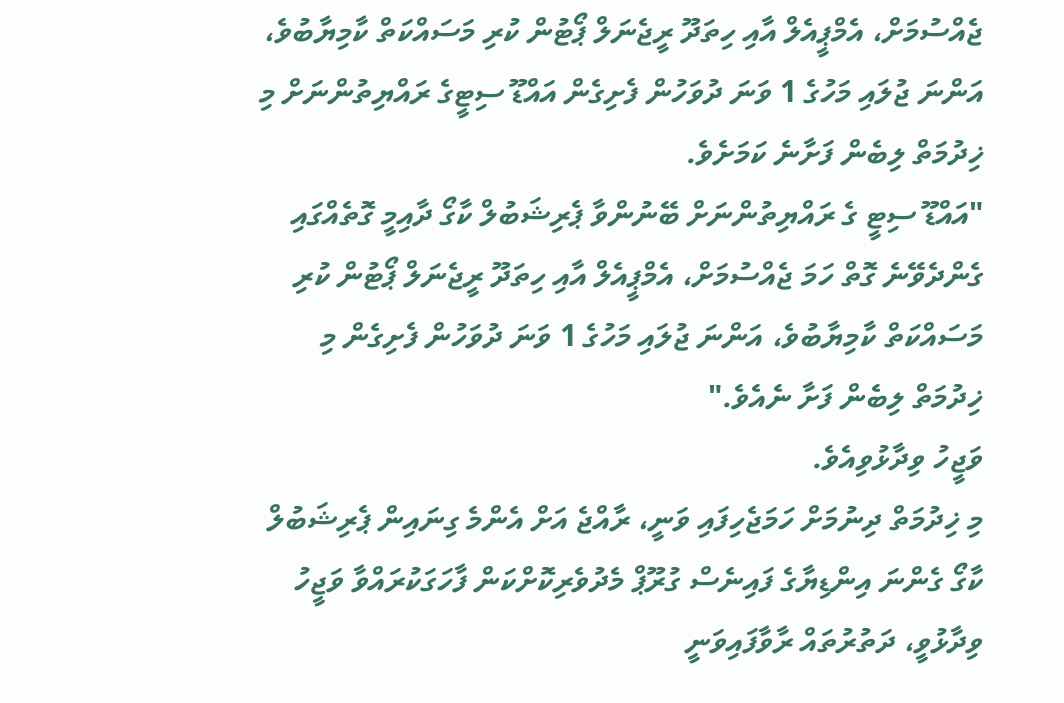ޖެއްސުމަށް، އެމްޕީއެލް އާއި ހިތަދޫ ރީޖެނަލް ޕޯޓުން ކުރި މަސައްކަތް ކާމިޔާބުވެ، އަންނަ ޖުލައި މަހުގެ 1 ވަނަ ދުވަހުން ފެށިގެން އައްޑޫ ސިޓީގެ ރައްޔިތުންނަށް މި ޚިދުމަތް ލިބެން ފަށާނެ ކަމަށެވެ.
"އައްޑޫ ސިޓީ ގެ ރައްޔިތުންނަށް ބޭނުންވާ ޕެރިޝަބުލް ކާގޯ ދާއިމީ ގޮތެއްގައި ގެންދެވޭނެ ގޮތް ހަމަ ޖެއްސުމަށް، އެމްޕީއެލް އާއި ހިތަދޫ ރީޖެނަލް ޕޯޓުން ކުރި މަސައްކަތް ކާމިޔާބުވެ، އަންނަ ޖުލައި މަހުގެ 1 ވަނަ ދުވަހުން ފެށިގެން މި ޚިދުމަތް ލިބެން ފަށާ ނެއެވެ."
ވަޖީހު ވިދާޅުވިއެވެ.
މި ޚިދުމަތް ދިނުމަށް ހަމަޖެހިފައި ވަނީ، ރާއްޖެ އަށް އެންމެ ގިނައިން ޕެރިޝަބުލް ކާގޯ ގެންނަ އިންޑިޔާގެ ފައިނެސް ގުރޫޕް މެދުވެރިކޮށްކަން ފާހަގަކުރައްވާ ވަޖީހު ވިދާޅުވީ، ދަތުރުތައް ރާވާފައިވަނީ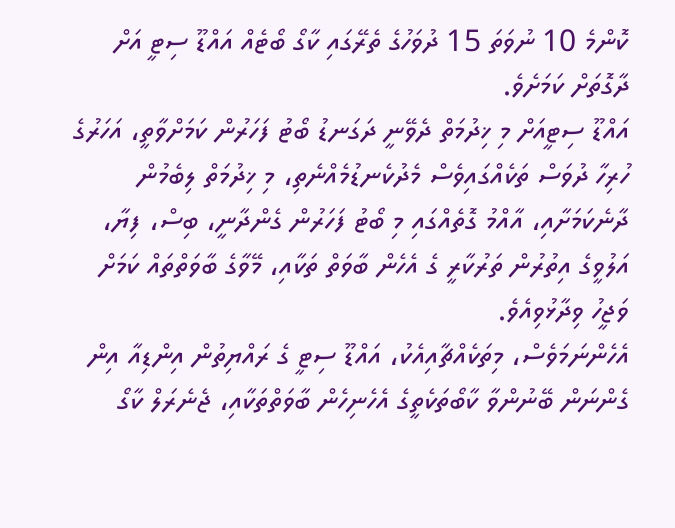ކޮންމެ 10 ނުވަތަ 15 ދުވަހުގެ ތެރޭގައި ކާގޯ ބޯޓެއް އައްޑޫ ސިޓީ އަށް ދާގޮތަށް ކަމަށެވެ.
އައްޑޫ ސިޓީއަށް މި ޚިދުމަތް ދެވޭނީ ދަގަނޑު ބޯޓު ފަހަރުން ކަމަށްވާތީ، އަހަރުގެ ހުރިހާ ދުވަސް ތަކެއްގައިވެސް މެދުކެނޑުމެއްނެތި، މި ޚިދުމަތް ލިބެމުން ދާނެކަމަށާއި، އާއްމު ގޮތެއްގައި މި ބޯޓު ފަހަރުން ގެންދާނީ، ބިސް، ފިޔާ، އަލުވީގެ އިތުރުން ތަރުކާރީ ގެ އެހެން ބާވަތް ތަކާއި، މޭވާގެ ބާވަތްތައް ކަމަށް ވަޖީހު ވިދާޅުވިއެވެ.
އެހެންނަމަވެސް، މިތަކެއްޗާއިއެކު، އައްޑޫ ސިޓީ ގެ ރައްޔިތުން އިންޑިއާ އިން ގެންނަން ބޭނުންވާ ކާބޯތަކެތީގެ އެހެނިހެން ބާވަތްތަކާއި، ޖެނެރަލް ކާގޯ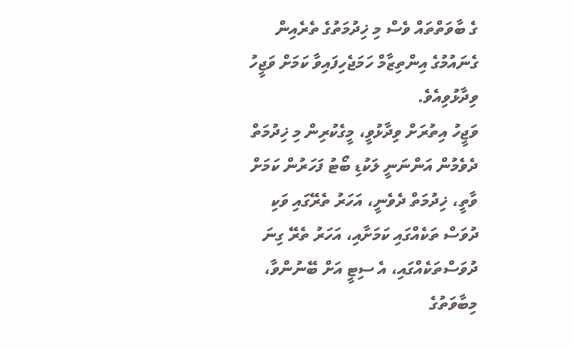ގެ ބާވަތްތައް ވެސް މި ޚިދުމަތުގެ ތެރެއިން ގެނައުމުގެ އިންތިޒާމް ހަމަޖެހިފައިވާ ކަމަށް ވަޖީހު ވިދާޅުވިއެވެ.
ވަޖީހު އިތުރަށް ވިދާޅުވީ، މީގެކުރިން މި ޚިދުމަތް ދެވެމުން އަންނަނީ ލަކުޑި ބޯޓު ފަހަރުން ކަމަށް ވާތީ، ޚިދުމަތް ދެވެނީ، އަހަރު ތެރޭގައި ވަކި ދުވަސް ތަކެއްގައި ކަމަށާއި، އަހަރު ތެރޭ ގިނަ ދުވަސްތަކެއްގައި، އެ ސިޓީ އަށް ބޭނުންވާ، މިބާވަތުގެ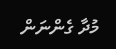މުދާ ގެންނަން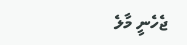ޖެހެނީ މާލެ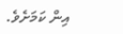އިން ކަމަށެވެ.